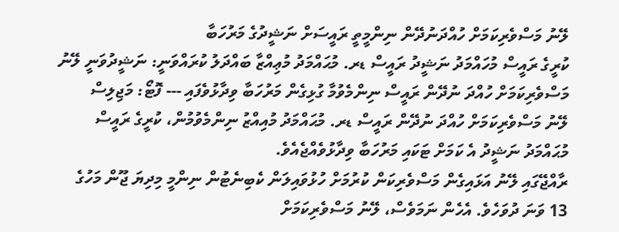ލޭނު މަސްވެރިކަމަށް ހުއްދަނުދޭން ނިންމީތީ ރައީސަށް ނަޝީދުގެ މަރުހަބާ
ކުރީގެ ރައީސް މުހައްމަދު ނަޝީދު ރައީސް ޑރ. މުޙައްމަދު މުޢިއްޒާ ބައްދަލު ކުރައްވަނީ: ނަޝީދުވަނީ ލޭނު މަސްވެރިކަމަށް ހުއްދަ ނުދޭން ރައީސް ނިންމެވުމާ ގުޅިގެން މަރުހަބާ ވިދާޅުވެފައި --- ފޮޓޯ: މަޖިލިސް
ލޭނު މަސްވެރިކަމަށް ހުއްދަ ނުދޭން ރައީސް ޑރ. މުޙައްމަދު މުއިއްޒު ނިންމެވުމުން، ކުރީގެ ރައީސް މުޙައްމަދު ނަޝީދު އެ ކަމަށް ޓަކައި މަރުހަބާ ވިދާޅުވެއްޖެއެވެ.
ރާއްޖޭގައި ލޭނު އަޅައިގެން މަސްވެރިކަން ކުރުމަށް ހުޅުވައިލަން ކެބިނެޓުން ނިންމީ މިދިޔަ ޖޫން މަހުގެ 13 ވަނަ ދުވަހެވެ. އެހެން ނަމަވެސް، ލޭނު މަސްވެރިކަމަށް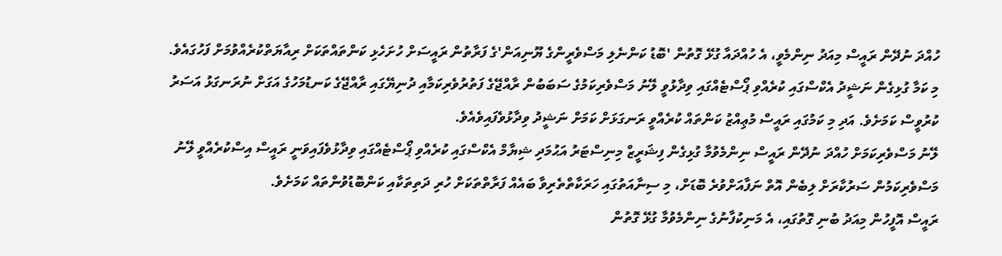ހުއްދަ ނުދޭން ރައީސް މިއަދު ނިންމެވީ، އެ ހުއްދައާ ގުޅޭ ގޮތުން 'ބޮޑު ކަންނެލި މަސްވެރީންގެ ޔޫނިއަން'ގެ ފަރާތުން ރައީސަށް ހުށަހެޅި ކަންތައްތަކަށް ރިއާޔަތްކުރެއްވުމަށް ފަހުގައެވެ.
މި ކަމާ ގުޅިގެން ނަޝީދު އެކްސްގައި ކުރެއްވި ޕޯސްޓެއްގައި ވިދާޅުވީ ލޭނު މަސްވެރިކަމުގެ ސަބަބުން ރާއްޖޭގެ ފަތުރުވެރިކަމާއި ދުނިޔޭގައި ރާއްޖޭގެ ކަނޑުމަހުގެ އަގަށް ނުރަނގަޅު އަސަރު ކުރުވީސް ކަމަށެވެ. އަދި މި ކަމުގައި ރައީސް މުޢިއްޒު ކަންތައް ކުރެއްވީ ރަނގަޅަށް ކަމަށް ނަޝީދު ވިދާޅުވެފައިވެއެވެ.
ލޭނު މަސްވެރިކަމަށް ހުއްދަ ނުދޭން ރައީސް ނިންމެވުމާ ގުޅިގެން ފިޝަރީޒް މިނިސްޓަރު އަޙުމަދި ޝިޔާމް އެކްސްގައި ކުރެއްވި ޕޯސްޓެއްގައި ވިދާޅުވެފައިވަނީ ރައީސް އިސްކުރެއްވީ ލޭނު މަސްވެރިކަމުން ސަރުކާރަށް ލިބެން އޮތް ނަފާއަށްވުރެ ބޮޑަށް، މި ސިނާއަތުގައި ހަރަކާތްތެރިވާ ބައެއް ފަރާތްތަކަށް ހުރި ދަތިތަކާއި ކަންބޮޑުވުންތައް ކަމަށެވެ.
ރައީސް އޮފީހުން މިއަދު ބުނި ގޮތުގައި، އެ މަނިކުފާނުގެ ނިންމެވުމާ ގުޅޭ ގޮތުން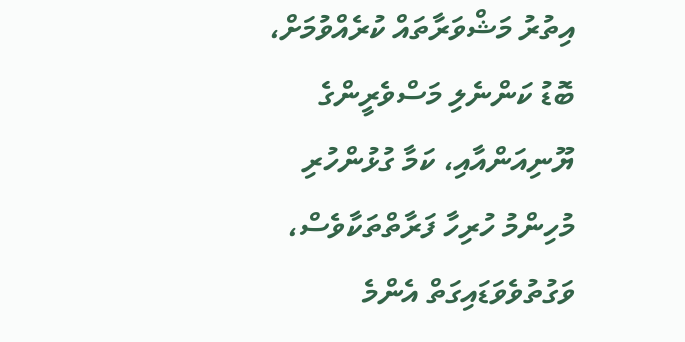އިތުރު މަޝްވަރާތައް ކުރެއްވުމަށް، ބޮޑު ކަންނެލި މަސްވެރީންގެ ޔޫނިއަންއާއި، ކަމާ ގުޅުންހުރި މުހިންމު ހުރިހާ ފަރާތްތަކާވެސް، ވަގުތުވެވަޑައިގަތް އެންމެ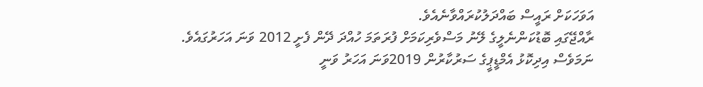އަވަހަކަށް ރައީސް ބައްދަލުކުރައްވާނެއެވެ.
ރާއްޖޭގައި ބޮޑުކަންނެލީގެ ލޭނު މަސްވެރިކަމަށް ފުރަތަމަ ހުއްދަ ދޭން ފެށީ 2012 ވަނަ އަހަރުގައެވެ. ނަމަވެސް އިދިކޮޅު އެމްޑީޕީގެ ސަރުކާރުން 2019ވަނަ އަހަރު ވަނީ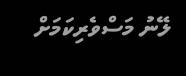ލޭނު މަސްވެރިކަމަށް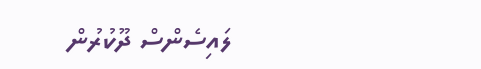ލައިސެންސް ދޫކުރުން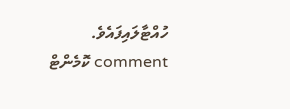ހުއްޓާލައިފައެވެ.
comment ކޮމެންޓް